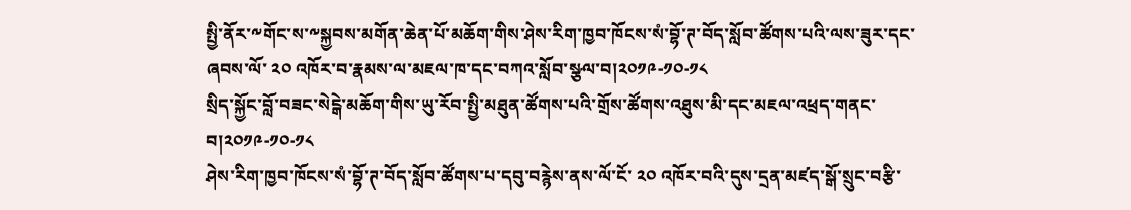སྤྱི་ནོར་༸གོང་ས་༸སྐྱབས་མགོན་ཆེན་པོ་མཆོག་གིས་ཤེས་རིག་ཁྱབ་ཁོངས་སཾ་བྷོ་ཊ་བོད་སློབ་ཚོགས་པའི་ལས་ཟུར་དང་ཞབས་ལོ་ ༢༠ འཁོར་བ་རྣམས་ལ་མཇལ་ཁ་དང་བཀའ་སློབ་སྩལ་བ།༢༠༡༩-༡༠-༡༨
སྲིད་སྐྱོང་བློ་བཟང་སེངྒེ་མཆོག་གིས་ཡུ་རོབ་སྤྱི་མཐུན་ཚོགས་པའི་གྲོས་ཚོགས་འཐུས་མི་དང་མཇལ་འཕྲད་གནང་བ།༢༠༡༩-༡༠-༡༨
ཤེས་རིག་ཁྱབ་ཁོངས་སཾ་བྷོ་ཊ་བོད་སློབ་ཚོགས་པ་དབུ་བརྙེས་ནས་ལོ་ངོ་ ༢༠ འཁོར་བའི་དུས་དྲན་མཛད་སྒོ་སྲུང་བརྩི་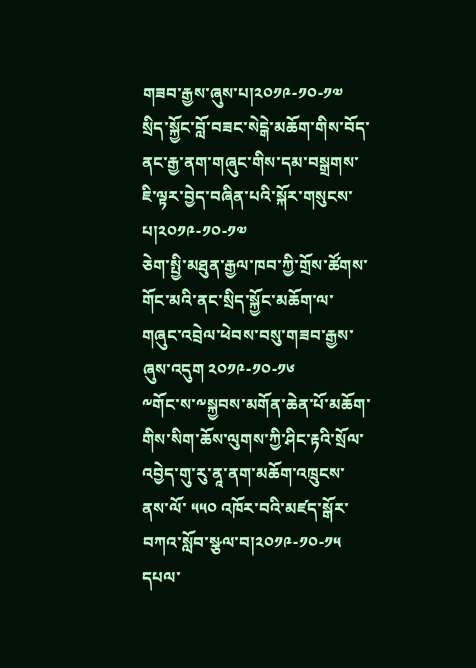གཟབ་རྒྱས་ཞུས་པ།༢༠༡༩-༡༠-༡༧
སྲིད་སྐྱོང་བློ་བཟང་སེངྒེ་མཆོག་གིས་བོད་ནང་རྒྱ་ནག་གཞུང་གིས་དམ་བསྒྲགས་ཇི་ལྟར་བྱེད་བཞིན་པའི་སྐོར་གསུངས་པ།༢༠༡༩-༡༠-༡༧
ཅེག་སྤྱི་མཐུན་རྒྱལ་ཁབ་ཀྱི་གྲོས་ཚོགས་གོང་མའི་ནང་སྲིད་སྐྱོང་མཆོག་ལ་གཞུང་འབྲེལ་ཕེབས་བསུ་གཟབ་རྒྱས་ཞུས་འདུག ༢༠༡༩-༡༠-༡༦
༸གོང་ས་༸སྐྱབས་མགོན་ཆེན་པོ་མཆོག་གིས་སིག་ཆོས་ལུགས་ཀྱི་ཤིང་རྟའི་སྲོལ་འབྱེད་གུ་རུ་ནཱ་ནག་མཆོག་འཁྲུངས་ནས་ལོ་ ༥༥༠ འཁོར་བའི་མཛད་སྒོར་བཀའ་སློབ་སྩལ་བ།༢༠༡༩-༡༠-༡༥
དཔལ་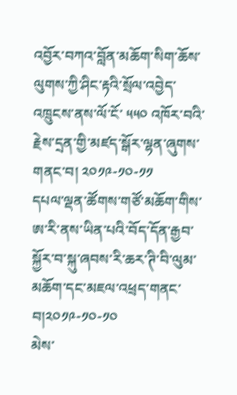འབྱོར་བཀའ་བློན་མཆོག་སིག་ཆོས་ལུགས་ཀྱི་ཤིང་རྟའི་སྲོལ་འབྱེད་འཁྲུངས་ནས་ལོ་ངོ་ ༥༥༠ འཁོར་བའི་རྗེས་དྲན་གྱི་མཛད་སྒོར་ལྷན་ཞུགས་གནང་བ། ༢༠༡༩-༡༠-༡༡
དཔལ་ལྡན་ཚོགས་གཙོ་མཆོག་གིས་ཨ་རི་ནས་ཡིན་པའི་བོད་དོན་རྒྱབ་སྐྱོར་བ་སྐུ་ཞབས་རི་ཆར་ཊི་བི་ལུམ་མཆོག་དང་མཇལ་འཕྲད་གནང་བ།༢༠༡༩-༡༠-༡༠
མེས་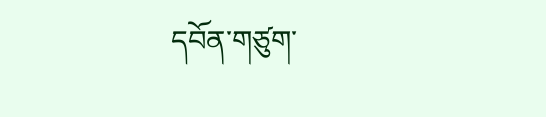དབོན་གཙུག་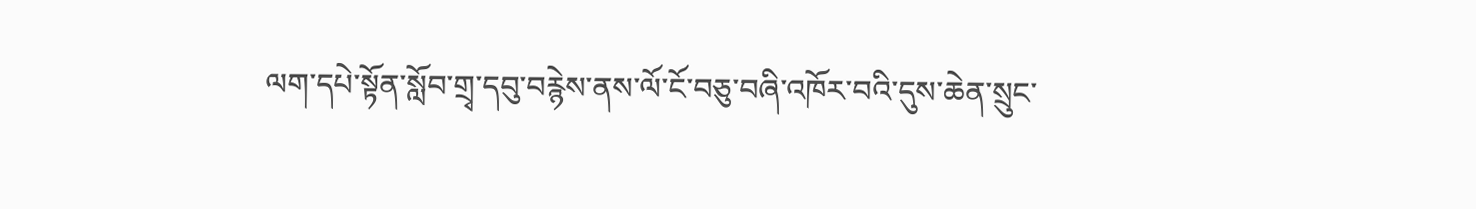ལག་དཔེ་སྟོན་སློབ་གྲྭ་དབུ་བརྙེས་ནས་ལོ་ངོ་བཅུ་བཞི་འཁོར་བའི་དུས་ཆེན་སྲུང་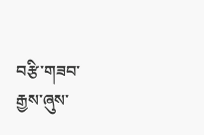བརྩི་གཟབ་རྒྱས་ཞུས་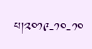པ།༢༠༡༩-༡༠-༡༠